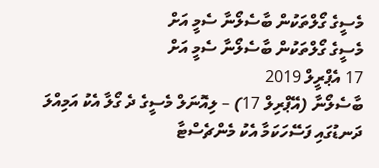މެސީގެ ގޯލްތަކުން ބާސެލޯނާ ސެމީ އަށް
މެސީގެ ގޯލްތަކުން ބާސެލޯނާ ސެމީ އަށް
17 އެޕްރީލް 2019
ބާސެލޯނާ (އޭޕްރިލް 17) – ލިއޮނަލް މެސީގެ ދެ ގޯލާ އެކު އަމިއްލަ ދަނޑުގައި ފަސޭހަކަމާ އެކު މެންޗެސްޓާ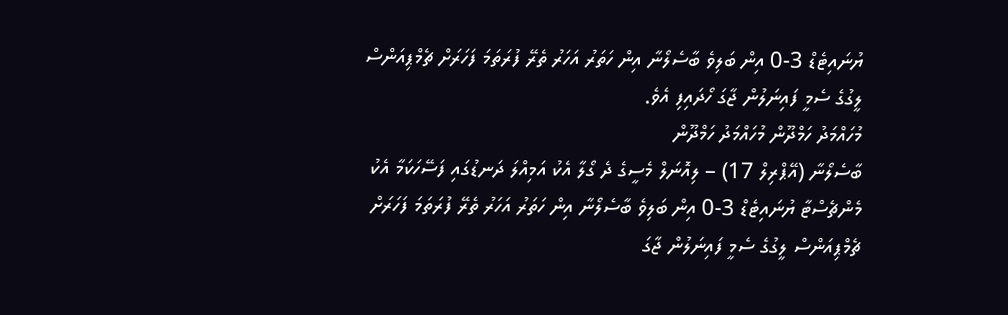ޔުނައިޓެޑް 3-0 އިން ބަލިވެ ބާސެލޯނާ އިން ހަތަރު އަހަރު ތެރޭ ފުރަތަމަ ފަހަރަށް ޗެމްޕިއަންސް ލީގުގެ ސެމީ ފައިނަލުން ޖާގަ ހޯދައިފި އެވެ.
މުހައްމަދު ހަމްދޫން މުހައްމަދު ހަމްދޫން
ބާސެލޯނާ (އޭޕްރިލް 17) – ލިއޮނަލް މެސީގެ ދެ ގޯލާ އެކު އަމިއްލަ ދަނޑުގައި ފަސޭހަކަމާ އެކު މެންޗެސްޓާ ޔުނައިޓެޑް 3-0 އިން ބަލިވެ ބާސެލޯނާ އިން ހަތަރު އަހަރު ތެރޭ ފުރަތަމަ ފަހަރަށް ޗެމްޕިއަންސް ލީގުގެ ސެމީ ފައިނަލުން ޖާގަ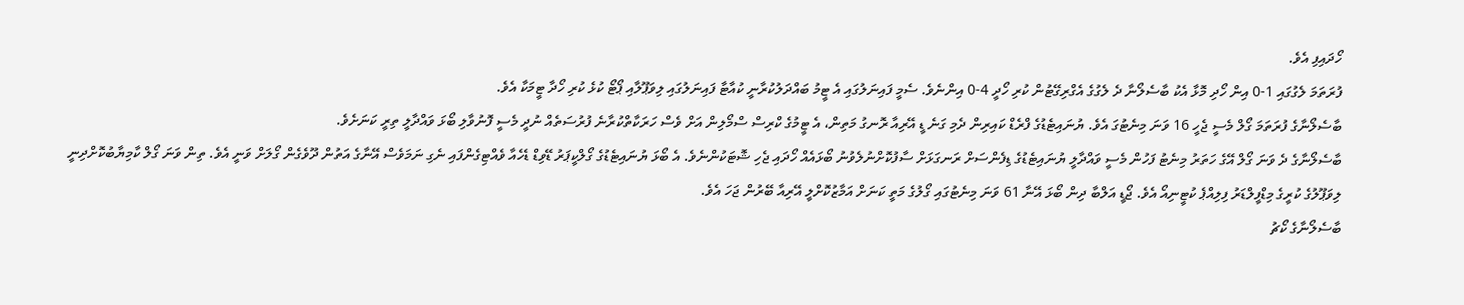ހޯދައިފި އެވެ.
ފުރަތަމަ ލެގުގައި 1-0 އިން ހޯދި މޮޅާ އެކު ބާސެލޯނާ ދެ ލެގުގެ އެގްރިގޭޓުން ކުރި ހޯދީ 4-0 އިންނެވެ. ސެމީ ފައިނަލުގައި އެ ޓީމު ބައްދަލުކުރާނީ ކުއާޓާ ފައިނަލުގައި ލިވަޕޫލާއި ޕޯޓޯ ކުޅެ ކުރި ހޯދާ ޓީމަކާ އެވެ.
ބާސެލޯނާގެ ފުރަތަމަ ގޯލް މެސީ ޖެހީ 16 ވަނަ މިނެޓުގަ އެވެ. ޔުނައިޓެޑުގެ ފްރެޑް ކައިރިން ދެމި ގަނެ ޑީ އޭރިއާ ރޮނގު މަތިން، އެ ޓީމުގެ ކްރިސް ސްމޯލިން އަށް ވެސް ހަރަކާތްކުރާނެ ފުރުސަތެއް ނުދީ މެސީ ފޮނުވާލި ބޯޅަ ވައްދާލީ ތިރީ ކަނަށެވެ.
ބާސެލޯނާގެ ދެ ވަނަ ގޯލް އޭގެ ހަތަރު މިނެޓު ފަހުން މެސީ ވައްދާލީ ޔުނައިޓެޑުގެ ޑިފެންސަށް ރަނގަޅަށް ސާފުކޮށްނުލެވުނު ބޯޅައެއް ހޯދައި ޖެހި ޝޮޓަކުންނެވެ. އެ ބޯޅަ ޔުނައިޓެޑުގެ ގޯލްކީޕަރު ޑޭވިޑް ޑެހެއާ ވެއްޓިގެންފައި ނެގި ނަމަވެސް އޭނާގެ އަތުން ދޫވެގެން ގޯލަށް ވަނީ އެވެ. ތިން ވަނަ ގޯލް ކާމިޔާބުކޮށްދިނީ ލިވަޕޫލުގެ ކުރީގެ މިޑްފީލްޑަރު ފިލިއްޕެ ކުޓީނިއޯ އެވެ. ޖޯޑީ އަލްބާ ދިން ބޯޅަ އޭނާ 61 ވަނަ މިނެޓުގައި ގޯލުގެ މަތީ ކަނަށް އަމާޒުކޮށްލީ އޭރިއާ ބޭރުން ޖަހަ އެވެ.
ބާސެލޯނާގެ ކޯޗު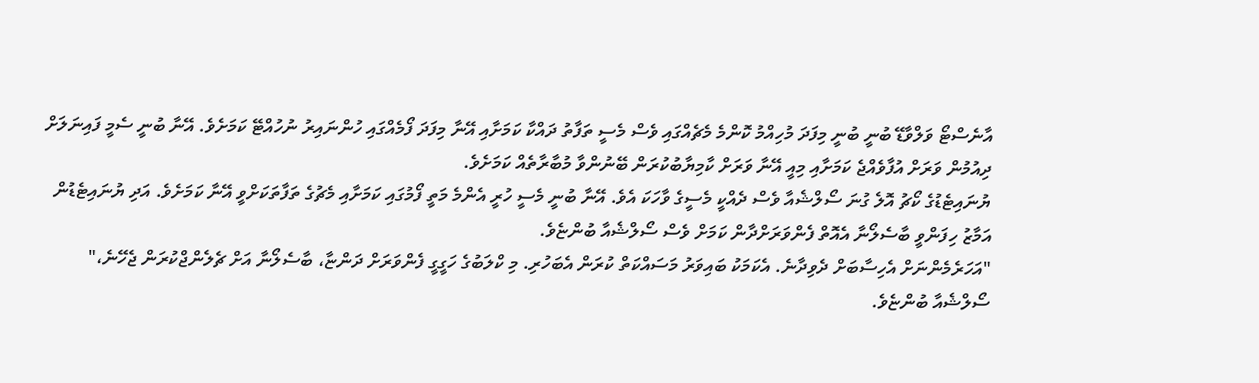އާނެސްޓޯ ވަލްވާޑޭ ބުނީ ބުނީ މިފަދަ މުހިއްމު ކޮންމެ މެޗެއްގައި ވެސް މެސީ ތަފާތު ދައްކާ ކަމަށާއި އޭނާ މިފަދަ ފޯމެއްގައި ހުންނައިރު ނުހުއްޓޭ ކަމަށެވެ. އޭނާ ބުނީ ސެމީ ފައިނަލަށް ދިއުމުން ވަރަށް އުފާވެއްޖެ ކަމަށާއި މިއީ އޭނާ ވަރަށް ކާމިޔާބުކުރަން ބޭނުންވާ މުބާރާތެއް ކަމަށެވެ.
ޔުނައިޓެޑުގެ ކޯޗު އޮލެ ގުނަ ސޯލްޝެއާ ވެސް ދެއްކީ މެސީގެ ވާހަކަ އެވެ. އޭނާ ބުނީ މެސީ ހުރީ އެންމެ މަތީ ފޯމުގައި ކަމަށާއި މެޗުގެ ތަފާތަކަށްވީ އޭނާ ކަމަށެވެ. އަދި ޔުނައިޓެޑުން އަމާޒު ހިފަންވީ ބާސެލޯނާ އެއޮތް ފެންވަރަށްދާން ކަމަށް ވެސް ސޯލްޝެއާ ބުންޏެވެ.
"އަހަރެމެންނަށް އެހިސާބަށް ދެވިދާނެ. އެކަމަކު ބައިވަރު މަސައްކަތް ކުރަން އެބަހުރި. މި ކްލަބުގެ ހަގީގީ ފެންވަރަށް ދަންޏާ، ބާސެލޯނާ އަށް ޗެލެންޖްކުރަން ޖެހޭނެ،" ސޯލްޝެއާ ބުންޏެވެ.